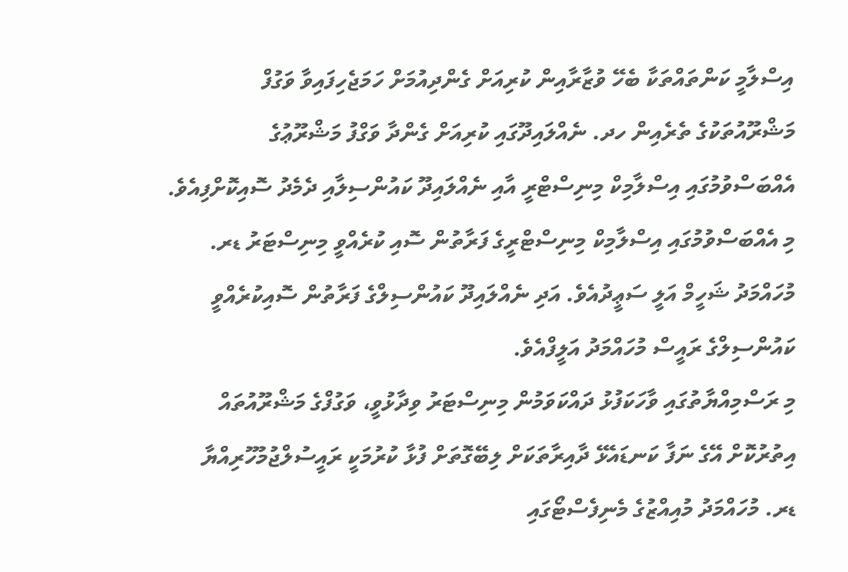އިސްލާމީ ކަންތައްތަކާ ބެހޭ ވުޒާރާއިން ކުރިއަށް ގެންދިއުމަށް ހަމަޖެހިފައިވާ ވަގުފް މަޝްރޫއުތަކުގެ ތެރެއިން ހދ. ނެއްލައިދޫގައި ކުރިއަށް ގެންދާ ވަގްފު މަޝްރޫޢުގެ އެއްބަސްވުމުގައި އިސްލާމިކް މިނިސްޓްރީ އާއި ނެއްލައިދޫ ކައުންސިލާއި ދެމެދު ސޮއިކޮށްފިއެވެ.
މި އެއްބަސްވުމުގައި އިސްލާމިކް މިނިސްޓްރީގެ ފަރާތުން ސޮއި ކުރެއްވީ މިނިސްޓަރު ޑރ. މުހައްމަދު ޝަހީމް އަލީ ސަޢީދުއެވެ. އަދި ނެއްލައިދޫ ކައުންސިލްގެ ފަރާތުން ސޮއިކުރެއްވީ ކައުންސިލްގެ ރައީސް މުހައްމަދު އަލީފްއެވެ.
މި ރަސްމިއްޔާތުގައި ވާހަކަފުޅު ދައްކަވަމުން މިނިސްޓަރު ވިދާޅުވީ، ވަގުފްގެ މަޝްރޫއުތައް އިތުރުކޮށް އޭގެ ނަފާ ކަނޑައެޅޭ ދާއިރާތަކަށް ލިބޭގޮތަށް ފުޅާ ކުރުމަކީ ރައީސުލްޖުމުހޫރިއްޔާ ޑރ. މުހައްމަދު މުއިއްޒުގެ މެނިފެސްޓޯގައި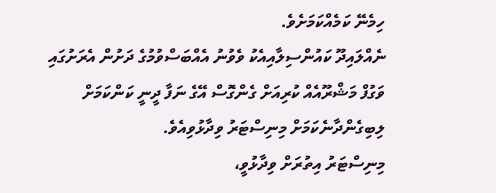ހިމެނޭ ކަމެއްކަމަށެވެ.
ނެއްލައިދޫ ކައުންސިލާއިއެކު ވެވުނު އެއްބަސްވުމުގެ ދަށުން އެރަށުގައި ވަގުފް މަޝްރޫއެއް ކުރިއަށް ގެންގޮސް އޭގެ ނަފާ ދީނީ ކަންކަމަށް ލިބިގެންދާނެކަމަށް މިނިސްޓަރު ވިދާޅުވިއެވެ.
މިނިސްޓަރު އިތުރަށް ވިދާޅުވީ،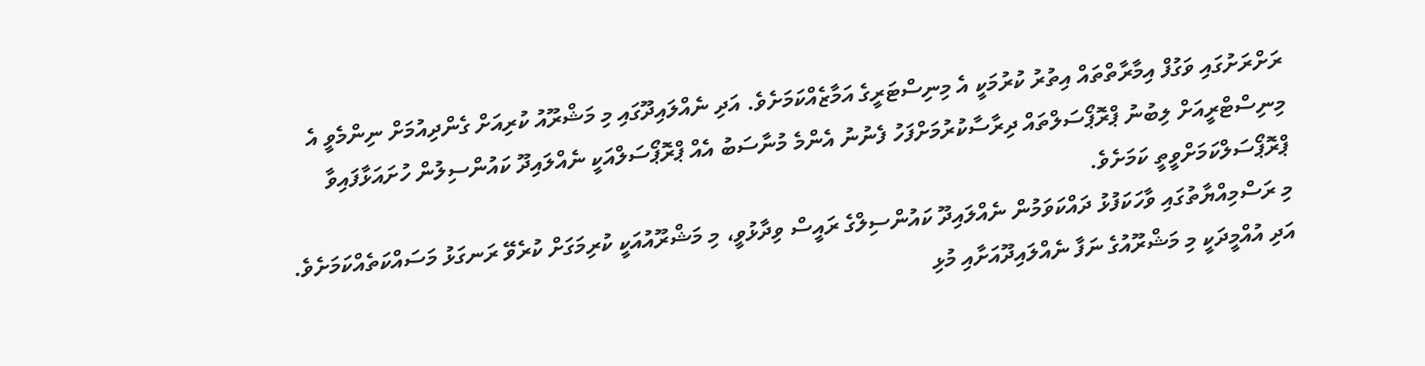ރަށްރަށުގައި ވަގުފް އިމާރާތްތައް އިތުރު ކުރުމަކީ އެ މިނިސްޓަރީގެ އަމާޒެއްކަމަށެވެ. އަދި ނެއްލައިދޫގައި މި މަޝްރޫއު ކުރިއަށް ގެންދިއުމަށް ނިންމެވީ އެ މިނިސްޓްރީއަށް ލިބުނު ޕްރޮޕޯސަލްތައް ދިރާސާކުރުމަށްފަހު ފެނުނު އެންމެ މުނާސަބު އެއް ޕްރޮޕޯސަލްއަކީ ނެއްލައިދޫ ކައުންސިލުން ހުށައަޅާފައިވާ ޕްރޮޕޯސަލްކަމަށްވީތީ ކަމަށެވެ.
މި ރަސްމިއްޔާތުގައި ވާހަކަފުޅު ދައްކަވަމުން ނެއްލައިދޫ ކައުންސިލްގެ ރައީސް ވިދާޅުވީ، މި މަޝްރޫއުއަކީ ކުރިމަގަށް ކުރެވޭ ރަނގަޅު މަސައްކަތެއްކަމަށެވެ. އަދި އުއްމީދަކީ މި މަޝްރޫއުގެ ނަފާ ނެއްލައިދޫއަށާއި މުޅި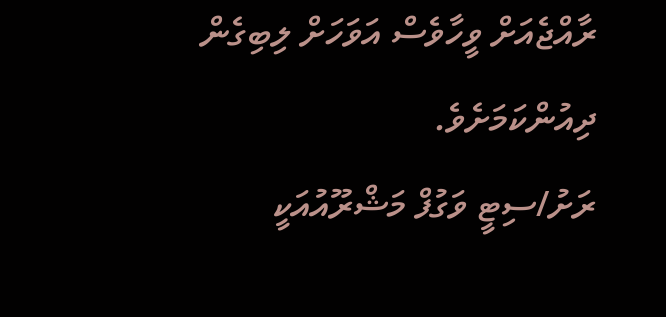ރާއްޖެއަށް ވީހާވެސް އަވަހަށް ލިބިގެން ދިއުންކަމަށެވެ.
ރަށު/ސިޓީ ވަގުފް މަޝްރޫއުއަކީ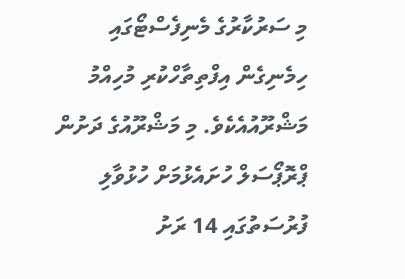މި ސަރުކާރުގެ މެނިފެސްޓޯގައި ހިމެނިގެން އިފްތިތާހްކުރި މުހިއްމު މަޝްރޫއުއެކެވެ. މި މަޝްރޫއުގެ ދަށުން ޕްރޮޕޯސަލް ހުށައެޅުމަށް ހުޅުވާލި ފުރުސަތުގައި 14 ރަށު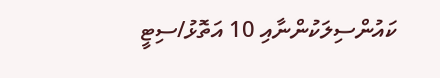ކައުންސިލަކުންނާއި 10 އަތޮޅު/ސިޓީ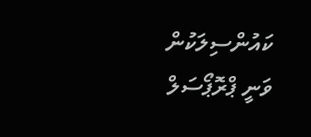ކައުންސިލަކުން ވަނީ ޕްރޮޕޯސަލް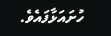ހުށައަޅާފައެވެ.